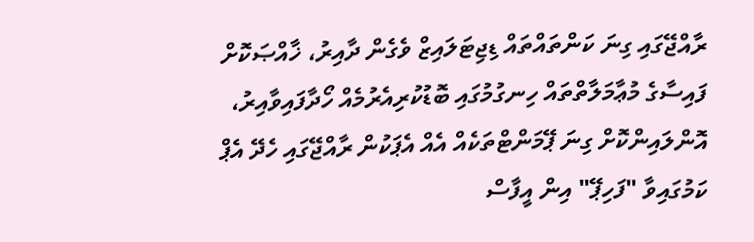ރާއްޖޭގައި ގިނަ ކަންތައްތައް ޑިޖިޓަލައިޒް ވެގެން ދާއިރު، ޚާއްޞަކޮށް ފައިސާގެ މުޢާމަލާތްތައް ހިނގުމުގައި ބޮޑުކުރިއެރުމެއް ހޯދާފައިވާއިރު، އޮންލައިންކޮށް ގިނަ ޕޭމަންޓްތަކެއް އެއް އެޕަކުން ރާއްޖޭގައި ހެދޭ އެޕް ކަމުގައިވާ "ފަހިޕޭ" އިން އީފާސް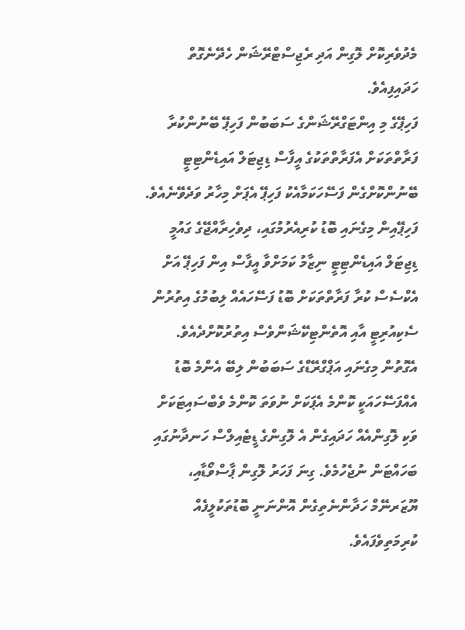މެދުވެރިކޮށް ލޮގިން އަދި ރެޖިސްޓްރޭޝަން ހެދޭނެގޮތް ހަދައިފިއެވެ.
ފަހިޕޭގެ މި އިންޓަގްރޭޝަންގެ ސަބަބުން ފަހިޕޭ ބޭނުންކުރާ ފަރާތްތަކަށް އެފަރާތްތަކުގެ އީފާސް ޑިޖިޓަލް އައިޑެންޓިޓީ ބޭނުންކޮށްގެން ފަސޭހަކަމާއެކު ފަހިޕޭ އެޕަށް މިހާރު ވަދެވޭނެއެވެ.
ފަހިޕޭއިން މިގެނައި ބޮޑު ކުރިއެރުމުގައި، ދިވެހިރާއްޖޭގެ ގައުމީ ޑިޖިޓަލް އައިޑެންޓިޓީ ނިޒާމު ކަމަށްވާ އީފާސް އިން ފަހިޕޭ އަށް އެކްސެސް ކުރާ ފަރާތްތަކަށް ބޮޑު ފަސޭހައެއް ލިބުމުގެ އިތުރުން ސެކިއުރިޓީ އާއި އޮތެންޓިކޭޝަންވެސް އިތުރުކޮށްދެއެވެ.
އެގޮތުން މިގެނައި އަޕްގްރޭޑްގެ ސަބަބުން ލިބޭ އެންމެ ބޮޑު އެއްފަސޭހައަކީ ކޮންމެ އެޕަކަށް ނުވަތަ ކޮންމެ ވެބްސައިޓަކަށް ވަކި ލޮގިންއެއް ހަދައިގެން އެ ލޮގިންގެ ޑީޓެއިލްސް ހަނދާނުގައި ބަހައްޓަން ނުޖެހުމެވެ. ގިނަ ފަހަރު ލޮގިން ޕާސްވޯޑާއި، ޔޫޒަރނޭމް ހަދާންނެތިގެން އޮންނަނީ ބޮޑުތަކުލީފެއް ކުރިމަތިވެފައެވެ.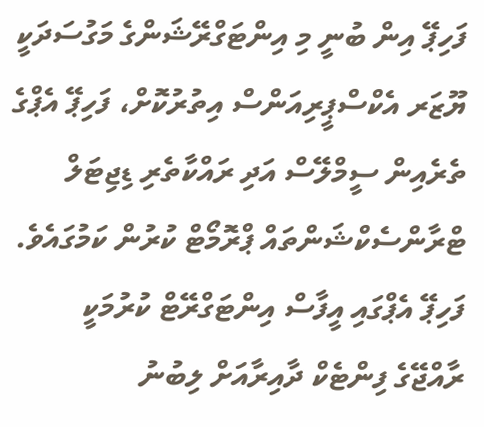ފަހިޕޭ އިން ބުނީ މި އިންޓަގްރޭޝަންގެ މަގުސަދަކީ ޔޫޒަރ އެކްސްޕީރިއަންސް އިތުރުކޮށް، ފަހިޕޭ އެޕްގެ ތެރެއިން ސީމްލޭސް އަދި ރައްކާތެރި ޑިޖިޓަލް ޓްރާންސެކްޝަންތައް ޕްރޮމޯޓް ކުރުން ކަމުގައެވެ.
ފަހިޕޭ އެޕްގައި އީފާސް އިންޓަގްރޭޓް ކުރުމަކީ ރާއްޖޭގެ ފިންޓެކް ދާއިރާއަށް ލިބުނު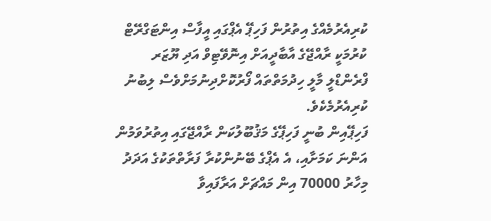ކުރިއެރުމެއްގެ އިތުރުން ފަހިޕޭ އެޕްގައި އީފާސް އިންޓަގްރޭޓް ކުރުމަކީ ރާއްޖޭގެ އާބާދީއަށް އިނޮވޭޓިވް އަދި ޔޫޒަރ ފްރެންޑްލީ މާލީ ހިދުމަތްތައް ފޯރުކޮށްދިނުމަށްވެސް ލިބުނު ކުރިއެރުމެކެވެ.
ފަހިޕޭއިން ބުނީ ފަހިޕޭގެ މަޤުބޫލުކަން ރާއްޖޭގައި އިތުރުވަމުން އަންނަ ކަމަށާއި، އެ އެޕްގެ ބޭނުންކުރާ ފަރާތްތަކުގެ އަދަދު މިހާރު 70000 އިން މައްޗަށް އަރާފައިވާ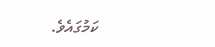ކަމުގައެވެ.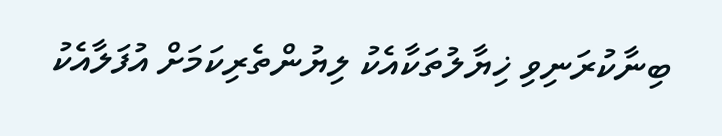ބިނާކުރަނިވި ޚިޔާލުތަކާއެކު ލިޔުންތެރިކަމަށް އުފަލާއެކު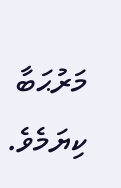މަރުޙަބާ ކިޔަމެވެ.